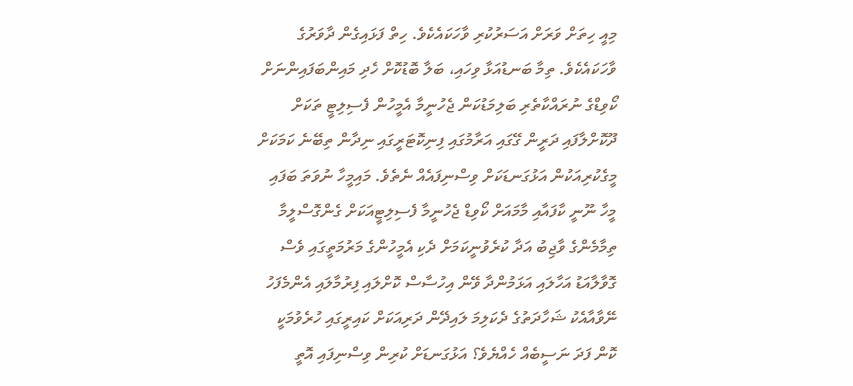މިއީ ހިތަށް ވަރަށް އަސަރުކުރި ވާހަކައެކެވެ. ހިތް ފަޅައިގެން ދާވަރުގެ ވާހަކައެކެވެ. ތިމާ ބަނޑުއަޅާ ވިހައި، ބަލާ ބޮޑުކޮށް ހެދި މައިންބަފައިންނަށް ކޯވިޑްގެ ނުރައްކާތެރި ބަލިމަޑުކަން ޖެހުނީމާ އެމީހުން ފެސިލިޓީ ތަކަށް ދޫކޮށްލާފައި ދަރީން ގޭގައި އަރާމުގައި ފިނިކޮޓަރީގައި ނިދާން ތިބޭނެ ކަމަކަށް މީގެކުރިއަކުން އަޅުގަނޑަކަށް ވިސްނިފައެއް ނެތެވެ. މައިމީހާ ނުވަތަ ބަފައި މީހާ ނޫނީ ކާފައާއި މާމައަށް ކޯވިޑް ޖެހުނީމާ ފެސިލިޓީއަކަށް ގެންގޮސްލީމާ ތިމާމެންގެ ވާޖިބު އަދާ ކުރެވުނީކަމަށް ދެކި އެމީހުންގެ މަރުމަތީގައި ވެސް ގޮވާލާއަޑު އަހާލައި އަޅަމުންދާ ވޭން އިހުސާސް ކޮށްލައި ފިރުމާލައި އެންމެފަހު ނޭވާއާއެކު ޝަހާދަތުގެ ދެކަލިމަ ލައިދޭން ދަރިއަކަށް ކައިރީގައި ހުރެވުމަކީ ކޮން ފަދަ ނަސީބެއް ހެއްޔެވެ؟ އަޅުގަނޑަށް ކުރިން ވިސްނިފައި އޮތީ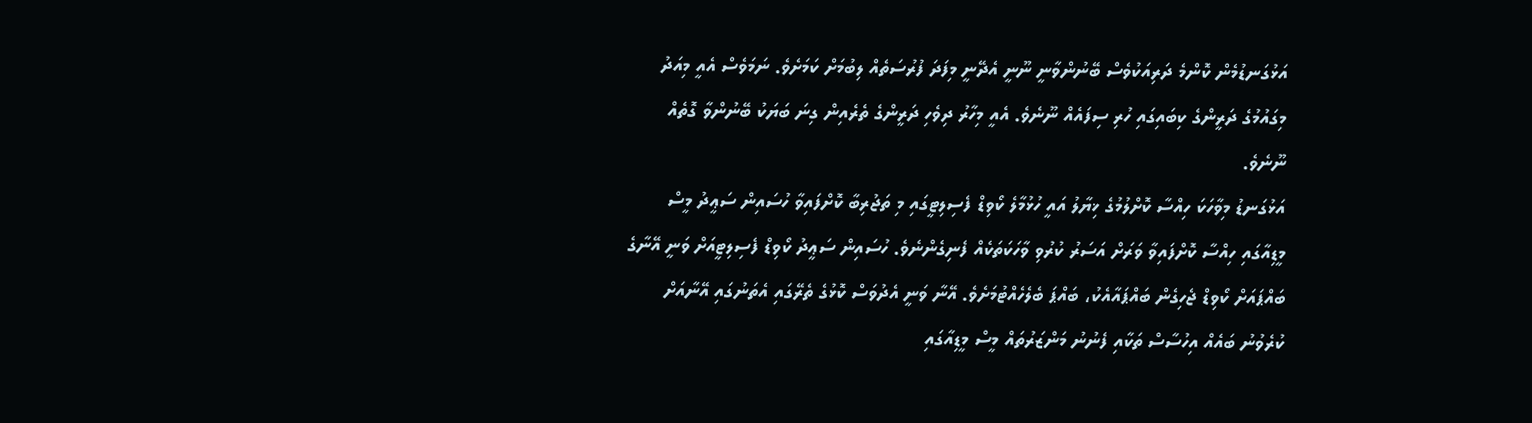އަޅުގަނޑުމެން ކޮންމެ ދަރިއަކުވެސް ބޭނުންވާނީ ނޫނީ އެދޭނީ މިފަދަ ފުރުސަތެއް ލިބުމަށް ކަމަށެވެ. ނަމަވެސް އެއީ މިއަދު މިގައުމުގެ ދަރީންގެ ކިބައިގައި ހުރި ސިފައެއް ނޫނެވެ. އެއީ މިހާރު ދިވެހި ދަރީންގެ ތެރެއިން ގިނަ ބަޔަކު ބޭނުންވާ ގޮތެއް ނޫނެވެ.
އަޅުގަނޑު މިވާހަކަ ހިއްސާ ކޮށްލުމުގެ ޚިޔާލު އައީ ހުޅުމާލެ ކޯވިޑް ފެސިލިޓީގައި މި ތަޖުރިބާ ކޮށްފައިވާ ހުސައިން ސަޢީދު މީސް މީޑިއާގައި ހިއްސާ ކޮށްފައިވާ ވަރަށް އަސަރު ކުރުވި ވާހަކަތަކެއް ފެނިގެންނެވެ. ހުސައިން ސަޢީދު ކޯވިޑް ފެސިލިޓީއަށް ވަނީ އޭނާގެ ބައްޕައަށް ކޯވިޑް ޖެހިގެން ބައްޕައާއެކު، ބައްޕަ ބެލެހެއްޓުމަށެވެ. އޭނާ ވަނީ އެދުވަސް ކޮޅުގެ ތެރޭގައި އެތަނުގައި އޭނާއަށް ކުރެވުނު ބައެއް އިހުސާސް ތަކާއި ފެނުނު މަންޒަރުތައް މީސް މީޑިއާގައި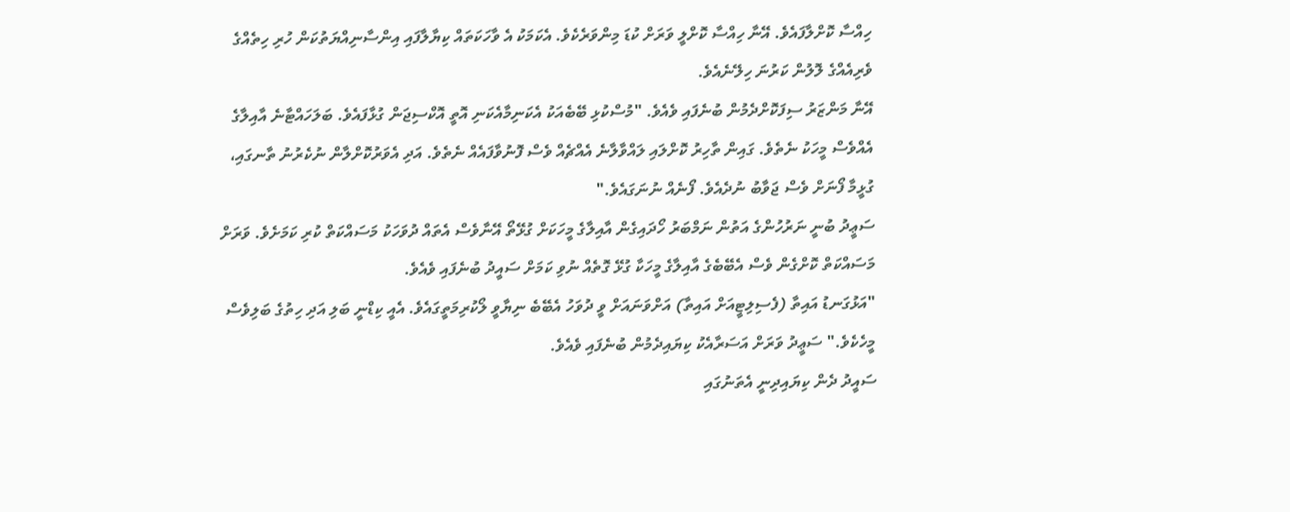ހިއްސާ ކޮށްލާފައެވެ. އޭނާ ހިއްސާ ކޮށްލީ ވަރަށް ކުޑަ މިންވަރެކެވެ. އެކަމަކު އެ ވާހަކަތައް ކިޔާލާފައި އިންސާނިއްޔަތުކަން ހުރި ހިތެއްގެ ވެރިއެއްގެ ލޮލުން ކަރުނަ ހިލޭނެއެވެ.
އޭނާ މަންޒަރު ސިފަކޮށްދެމުން ބުނެފައި ވެއެވެ. "މުސްކުޅި ބޭބެއަކު އެކަނިމާއެކަނި އޮތީ އޮކްސިޖަން ގުޅާފައެވެ. ބަލަހައްޓާނެ އާއިލާގެ އެއްވެސް މީހަކު ނެތެވެ. ގައިން ތާހިރު ކޮށްލައި ލައްވާލާނެ އެއްޗެއް ވެސް ފޮނުވާފައެއް ނެތެވެ. އަދި އެވަރުކޮށްލާން ނުކެރުނު ތާނގައި، ގުޅީމާ ފޯނަށް ވެސް ޖަވާބު ނުދެއެވެ. ފޯނެއް ނުނަގައެވެ."
ސަޢީދު ބުނީ ނަރުހުންގެ އަތުން ނަމްބަރު ހޯދައިގެން އާއިލާގެ މީހަކަށް ގުޅޭތޯ އޭނާވެސް އެތައް ދުވަހަކު މަސައްކަތް ކުރި ކަމަށެވެ. ވަރަށް މަސައްކަތް ކޮށްގެން ވެސް އެބޭބެގެ އާއިލާގެ މީހަކާ ގުޅޭ ގޮތެއް ނުވި ކަމަށް ސައީދު ބުނެފައި ވެއެވެ.
"އަޅުގަނޑު އައިތާ (ފެސިލިޓީއަށް އައިތާ) އަށްވަނައަށް ވީ ދުވަހު އެބޭބެ ނިޔާވީ ލޯކުރިމަތީގައެވެ. އެއީ ކިޑްނީ ބަލި އަދި ހިތުގެ ބަލިވެސް މީހެކެވެ." ސަޢީދު ވަރަށް އަސަރާއެކު ކިޔައިދެމުން ބުނެފައި ވެއެވެ.
ސައީދު ދެން ކިޔައިދިނީ އެތަނުގައި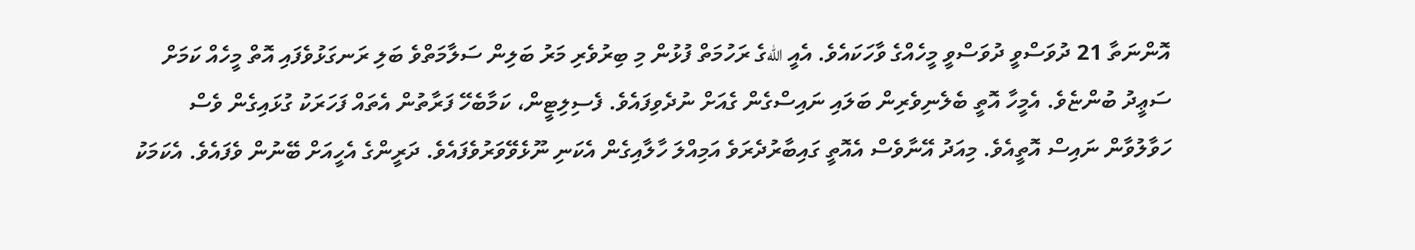އޮންނަތާ 21 ދުވަސްވީ ދުވަސްވީ މީހެއްގެ ވާހަކައެވެ. އެއީ اللهގެ ރަހުމަތް ފުޅުން މި ބިރުވެރި މަރު ބަލިން ސަލާމަތްވެ ބަލި ރަނގަޅުވެފައި އޮތް މީހެއް ކަމަށް ސަޢީދު ބުންޏެވެ. އެމީހާ އޮތީ ބެލެނިވެރިން ބަލައި ނައިސްގެން ގެއަށް ނުދެވިފައެވެ. ފެސިލިޓީން، ކަމާބެހޭ ފަރާތުން އެތައް ފަހަރަކު ގުޅައިގެން ވެސް ހަވާލުވާން ނައިސް އޮތީއެވެ. މިއަދު އޭނާވެސް އެއޮތީ ގައިބާރުދެރަވެ އަމިއްލަ ހާލާއިގެން އެކަނި ނޫޅެވޭވަރުވެފައެވެ. ދަރީންގެ އެހީއަށް ބޭނުން ވެފައެވެ. އެކަމަކު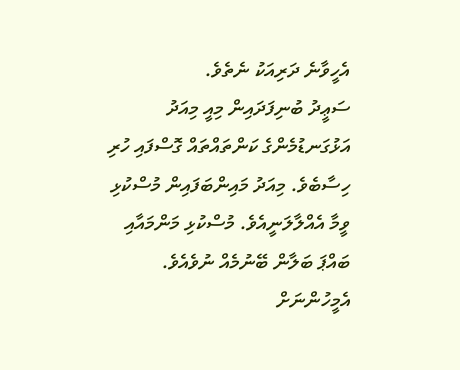އެހީވާނެ ދަރިއަކު ނެތެވެ.
ސަޢީދު ބުނިފަދައިން މިއީ މިއަދު އަޅުގަނޑުމެންގެ ކަންތައްތައް ގޮސްފައި ހުރި ހިސާބެވެ. މިއަދު މައިންބަފައިން މުސްކުޅި ވީމާ އެއްލާލަނީއެވެ. މުސްކުޅި މަންމައާއި ބައްޕަ ބަލާން ބޭނުމެއް ނުވެއެވެ. އެމީހުންނަށް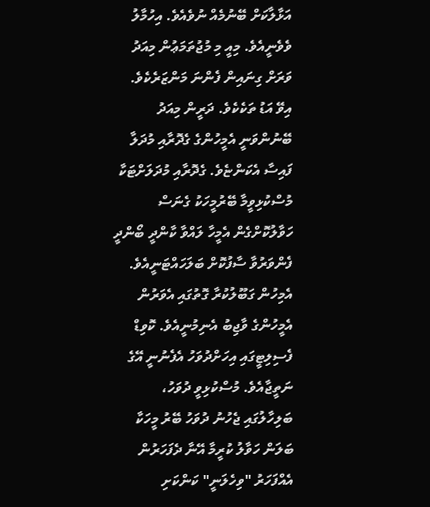އަޅާލާކަށް ބޭނުމެއް ނުވެއެވެ. އިހުމާލު ވެވެނީއެވެ. މިއީ މި މުޖުތަމަޢުން މިއަދު ވަރަށް ގިނައިން ފެންނަ މަންޒަރެކެވެ. އިވޭ އަޑު ތަކެކެވެ. ދަރީން މިއަދު ބޭނުންވަނީ އެމީހުންގެ ގެދޮރާއި މުދަލާ ފައިސާ އެކަންޏެވެ. ގެދޮރާއި މުދަލަށްޓަކާ މުސްކުޅިވީމާ ބޭރުމީހަކު ގެނަސް ހަވާލުކޮށްގެން އެމީހާ ލައްވާ ކާންދީ ބޯންދީ ފެންވަރުވާ ސާފުކޮށް ބަލަހައްޓަނީއެވެ. އެމިހުން ގަބޫލުކުރާ ގޮތުގައި އެވަރުން އެމީހުންގެ ވާޖިބު އެނިމުނީއެވެ. ކޮވިޑް ފެސިލިޓީގައި އިހަށްދުވަހު އެފެނުނީ އޭގެ ނަތީޖާއެވެ. މުސްކުޅިވީ ދުވަހު، ބަލިހާލުގައި ޖެހުނު ދުވަހު ބޭރު މީހަކާ ބަލަން ހަވާލު ކުރީމާ އޭނާ ދެފަހަރުން އެއްފަހަރު "ވިހެލަނީ" ކަންކަށި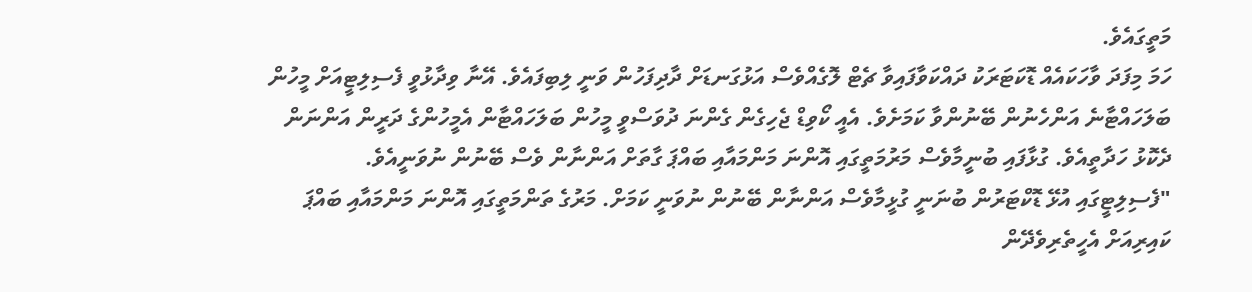މަތީގައެވެ.
ހަމަ މިފަދަ ވާހަކައެއް ޑޮކަޓަރަކު ދައްކަވާފައިވާ ޗެޓް ލޮގެއްވެސް އަޅުގަނޑަށް ދާދިފަހުން ވަނީ ލިބިފައެވެ. އޭނާ ވިދާޅުވީ ފެސިލިޓީއަށް މީހުން ބަލަހައްޓާނެ އަންހެނުން ބޭނުންވާ ކަމަށެވެ. އެއީ ކޯވިޑް ޖެހިގެން ގެންނަ ދުވަސްވީ މީހުން ބަލަހައްޓާން އެމީހުންގެ ދަރީން އަންނަން ދެކޮޅު ހަދާތީއެވެ. ގުޅާފައި ބުނީމާވެސް މަރުމަތީގައި އޮންނަ މަންމައާއި ބައްޕަ ގާތަށް އަންނާން ވެސް ބޭނުން ނުވަނީއެވެ.
"ފެސިލިޓީގައި އުޅޭ ޑޮކްޓަރުން ބުނަނީ ގުޅީމާވެސް އަންނާން ބޭނުން ނުވަނީ ކަމަށް. މަރުގެ ތަންމަތީގައި އޮންނަ މަންމައާއި ބައްޕަ ކައިރިއަށް އެހީތެރިވެދޭން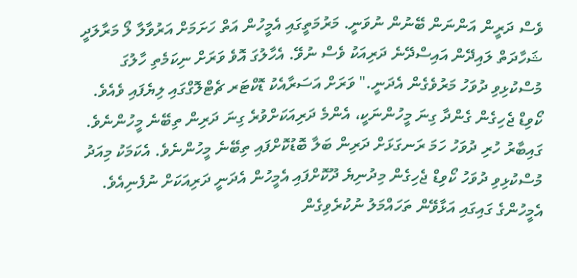ވެސް ދަރީން އަންނަން ބޭނުން ނުވަނީ. މަރުމަތީގައި އެމީހުން އަތް ހަށަމަށް އަރުވާލާ ލޯ މަރާލަދީ ޝަހާދަތް ލައިދޭން އައިސްދޭނެ ދަރިއަކު ވެސް ނުވޭ. އެހާލުގަ އޮވެ ވަރަށް ނިކަމެތި ހާލުގަ މުސްކުޅިވި ދުވަހު މަރުވެގެން އެދަނީ." ވަރަށް އަސަރާއެކު ޑޮކްޓަރ ޗެޓްލޮގްގައި ލިޔެފައި ވެއެވެ.
ކޯވިޑް ޖެހިގެން ގެންދާ ގިނަ މީހުންނަކީ، އެންމެ ދަރިއަކަށްވުރެ ގިނަ ދަރިން ތިބޭނެ މީހުންނެވެ. ގައިބާރު ހުރި ދުވަހު ހަމަ ރަނގަޅަށް ދަރިން ބަލާ ބޮޑުކޮށްފައި ތިބޭނެ މީހުންނެވެ. އެކަމަކު މިއަދު މުސްކުޅިވި ދުވަހު ކޯވިޑް ޖެހިގެން މިދުނިޔެ ދޫކޮށްފައި އެމީހުން އެދަނީ ދަރިއަކަށް ނުފެނިއެވެ. އެމީހުންގެ ގައިގައި އަޅާވޭން ތަހައްމަލު ނުކުރެވިގެން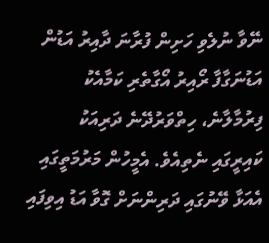ނޭވާ ނުލެވި ހަށިން ފުރާނަ ދާއިރު އަޑުން އަޑުނަގާފާ ރޯއިރު އޯގާތެރި ކަމާއެކު ފިރުމާލާނެ، ހިތްވަރުދޭނެ ދަރިއަކު ކައިރީގައި ނެތިއެވެ. އެމީހުން މަރުމަތީގައި އެއަޅާ ވޭނުގައި ދަރިންނަށް ގޮވާ އަޑު އިވިފައި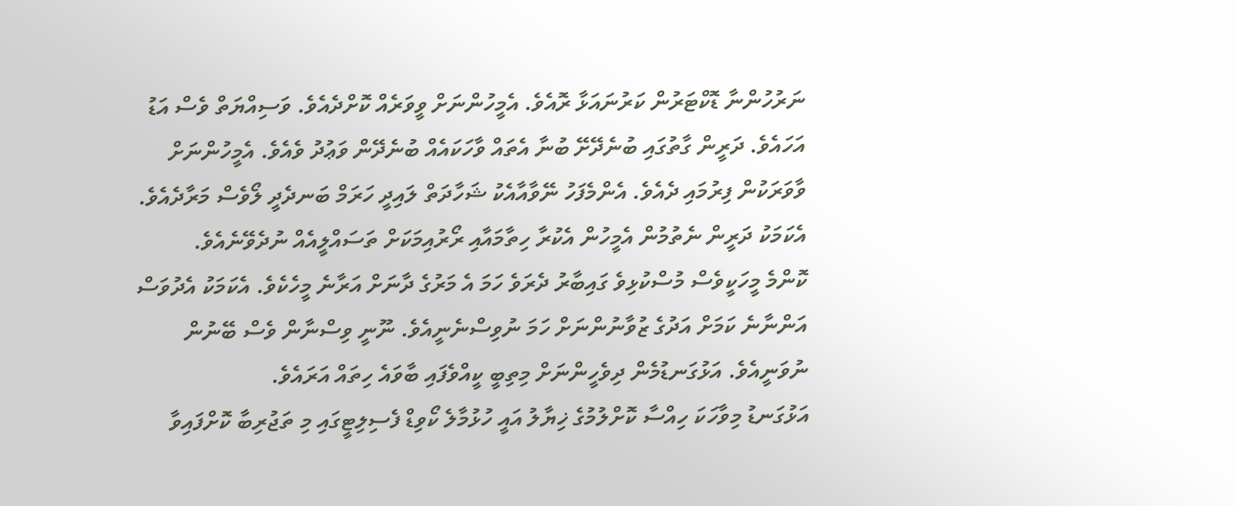ނަރުހުންނާ ޑޮކްޓަރުން ކަރުނައަޅާ ރޮއެވެ. އެމީހުންނަށް ވީވަރެއް ކޮށްދެއެވެ. ވަސިއްޔަތް ވެސް އަޑު އަހައެވެ. ދަރީން ގާތުގައި ބުނެދޭށޭ ބުނާ އެތައް ވާހަކައެއް ބުނެދޭން ވަޢުދު ވެއެވެ. އެމީހުންނަށް ވާވަރަކުން ފިރުމައި ދެއެވެ. އެންމެފަހު ނޭވާއާއެކު ޝަހާދަތް ލައިދީ ހަރަމް ބަނދެދީ ލޯވެސް މަރާދެއެވެ. އެކަމަކު ދަރީން ނެތުމުން އެމީހުން އެކުރާ ހިތާމައާއި ރޯރުއިމަކަށް ތަސައްލީއެއް ނުދެވޭނެއެވެ.
ކޮންމެ މީހަކީވެސް މުސްކުޅިވެ ގައިބާރު ދެރަވެ ހަމަ އެ މަރުގެ ދާނަށް އަރާނެ މީހެކެވެ. އެކަމަކު އެދުވަސް އަންނާނެ ކަމަށް އަދުގެ ޒުވާނުންނަށް ހަމަ ނުވިސްނެނީއެވެ. ނޫނީ ވިސްނާން ވެސް ބޭނުން ނުވަނީއެވެ. އަޅުގަނޑުމެން ދިވެހީންނަށް މިތިބީ ކީއްވެފައި ބާވައެ ހިތައް އަރައެވެ.
އަޅުގަނޑު މިވާހަކަ ހިއްސާ ކޮށްލުމުގެ ޚިޔާލު އައީ ހުޅުމާލެ ކޯވިޑް ފެސިލިޓީގައި މި ތަޖުރިބާ ކޮށްފައިވާ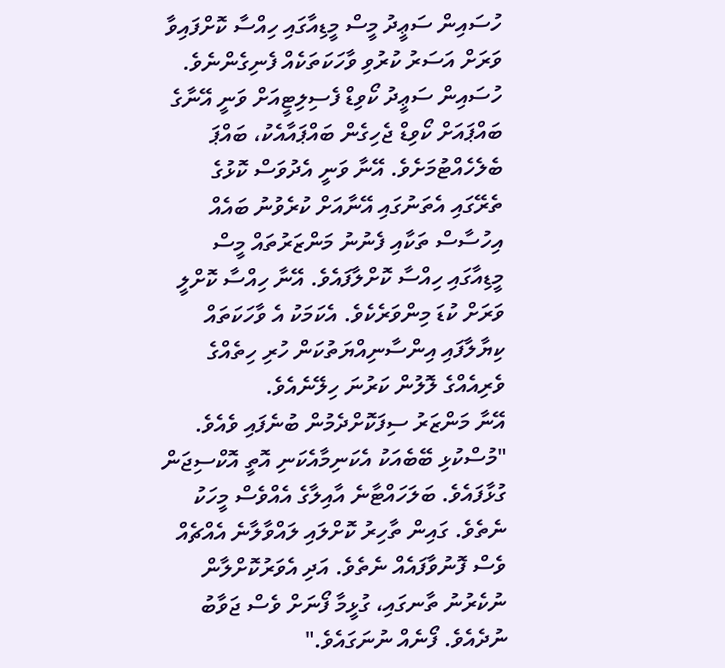ހުސައިން ސަޢީދު މީސް މީޑިއާގައި ހިއްސާ ކޮށްފައިވާ ވަރަށް އަސަރު ކުރުވި ވާހަކަތަކެއް ފެނިގެންނެވެ. ހުސައިން ސަޢީދު ކޯވިޑް ފެސިލިޓީއަށް ވަނީ އޭނާގެ ބައްޕައަށް ކޯވިޑް ޖެހިގެން ބައްޕައާއެކު، ބައްޕަ ބެލެހެއްޓުމަށެވެ. އޭނާ ވަނީ އެދުވަސް ކޮޅުގެ ތެރޭގައި އެތަނުގައި އޭނާއަށް ކުރެވުނު ބައެއް އިހުސާސް ތަކާއި ފެނުނު މަންޒަރުތައް މީސް މީޑިއާގައި ހިއްސާ ކޮށްލާފައެވެ. އޭނާ ހިއްސާ ކޮށްލީ ވަރަށް ކުޑަ މިންވަރެކެވެ. އެކަމަކު އެ ވާހަކަތައް ކިޔާލާފައި އިންސާނިއްޔަތުކަން ހުރި ހިތެއްގެ ވެރިއެއްގެ ލޮލުން ކަރުނަ ހިލޭނެއެވެ.
އޭނާ މަންޒަރު ސިފަކޮށްދެމުން ބުނެފައި ވެއެވެ. "މުސްކުޅި ބޭބެއަކު އެކަނިމާއެކަނި އޮތީ އޮކްސިޖަން ގުޅާފައެވެ. ބަލަހައްޓާނެ އާއިލާގެ އެއްވެސް މީހަކު ނެތެވެ. ގައިން ތާހިރު ކޮށްލައި ލައްވާލާނެ އެއްޗެއް ވެސް ފޮނުވާފައެއް ނެތެވެ. އަދި އެވަރުކޮށްލާން ނުކެރުނު ތާނގައި، ގުޅީމާ ފޯނަށް ވެސް ޖަވާބު ނުދެއެވެ. ފޯނެއް ނުނަގައެވެ."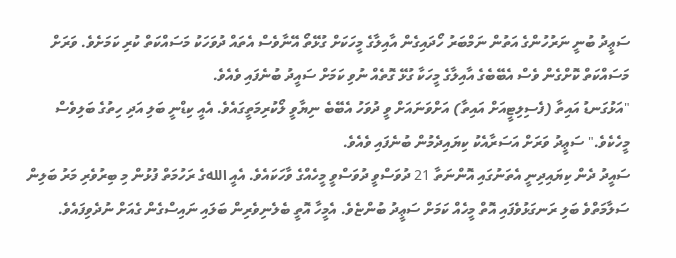ސަޢީދު ބުނީ ނަރުހުންގެ އަތުން ނަމްބަރު ހޯދައިގެން އާއިލާގެ މީހަކަށް ގުޅޭތޯ އޭނާވެސް އެތައް ދުވަހަކު މަސައްކަތް ކުރި ކަމަށެވެ. ވަރަށް މަސައްކަތް ކޮށްގެން ވެސް އެބޭބެގެ އާއިލާގެ މީހަކާ ގުޅޭ ގޮތެއް ނުވި ކަމަށް ސައީދު ބުނެފައި ވެއެވެ.
"އަޅުގަނޑު އައިތާ (ފެސިލިޓީއަށް އައިތާ) އަށްވަނައަށް ވީ ދުވަހު އެބޭބެ ނިޔާވީ ލޯކުރިމަތީގައެވެ. އެއީ ކިޑްނީ ބަލި އަދި ހިތުގެ ބަލިވެސް މީހެކެވެ." ސަޢީދު ވަރަށް އަސަރާއެކު ކިޔައިދެމުން ބުނެފައި ވެއެވެ.
ސައީދު ދެން ކިޔައިދިނީ އެތަނުގައި އޮންނަތާ 21 ދުވަސްވީ ދުވަސްވީ މީހެއްގެ ވާހަކައެވެ. އެއީ اللهގެ ރަހުމަތް ފުޅުން މި ބިރުވެރި މަރު ބަލިން ސަލާމަތްވެ ބަލި ރަނގަޅުވެފައި އޮތް މީހެއް ކަމަށް ސަޢީދު ބުންޏެވެ. އެމީހާ އޮތީ ބެލެނިވެރިން ބަލައި ނައިސްގެން ގެއަށް ނުދެވިފައެވެ.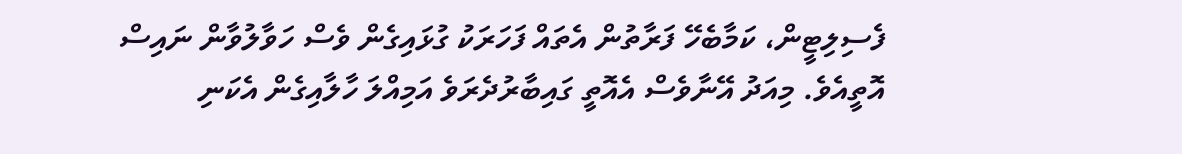ފެސިލިޓީން، ކަމާބެހޭ ފަރާތުން އެތައް ފަހަރަކު ގުޅައިގެން ވެސް ހަވާލުވާން ނައިސް އޮތީއެވެ. މިއަދު އޭނާވެސް އެއޮތީ ގައިބާރުދެރަވެ އަމިއްލަ ހާލާއިގެން އެކަނި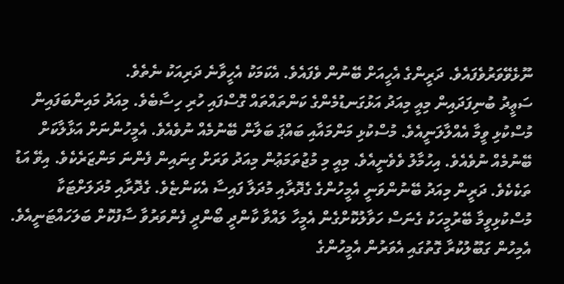ނޫޅެވޭވަރުވެފައެވެ. ދަރީންގެ އެހީއަށް ބޭނުން ވެފައެވެ. އެކަމަކު އެހީވާނެ ދަރިއަކު ނެތެވެ.
ސަޢީދު ބުނިފަދައިން މިއީ މިއަދު އަޅުގަނޑުމެންގެ ކަންތައްތައް ގޮސްފައި ހުރި ހިސާބެވެ. މިއަދު މައިންބަފައިން މުސްކުޅި ވީމާ އެއްލާލަނީއެވެ. މުސްކުޅި މަންމައާއި ބައްޕަ ބަލާން ބޭނުމެއް ނުވެއެވެ. އެމީހުންނަށް އަޅާލާކަށް ބޭނުމެއް ނުވެއެވެ. އިހުމާލު ވެވެނީއެވެ. މިއީ މި މުޖުތަމަޢުން މިއަދު ވަރަށް ގިނައިން ފެންނަ މަންޒަރެކެވެ. އިވޭ އަޑު ތަކެކެވެ. ދަރީން މިއަދު ބޭނުންވަނީ އެމީހުންގެ ގެދޮރާއި މުދަލާ ފައިސާ އެކަންޏެވެ. ގެދޮރާއި މުދަލަށްޓަކާ މުސްކުޅިވީމާ ބޭރުމީހަކު ގެނަސް ހަވާލުކޮށްގެން އެމީހާ ލައްވާ ކާންދީ ބޯންދީ ފެންވަރުވާ ސާފުކޮށް ބަލަހައްޓަނީއެވެ. އެމިހުން ގަބޫލުކުރާ ގޮތުގައި އެވަރުން އެމީހުންގެ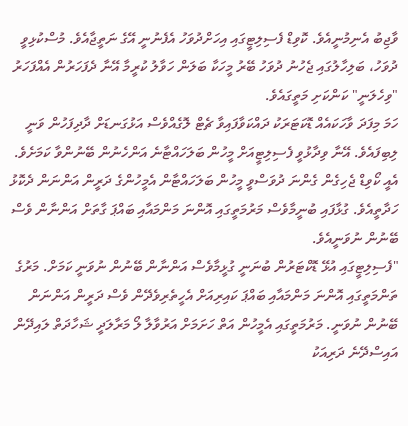ވާޖިބު އެނިމުނީއެވެ. ކޮވިޑް ފެސިލިޓީގައި އިހަށްދުވަހު އެފެނުނީ އޭގެ ނަތީޖާއެވެ. މުސްކުޅިވީ ދުވަހު، ބަލިހާލުގައި ޖެހުނު ދުވަހު ބޭރު މީހަކާ ބަލަން ހަވާލު ކުރީމާ އޭނާ ދެފަހަރުން އެއްފަހަރު "ވިހެލަނީ" ކަންކަށި މަތީގައެވެ.
ހަމަ މިފަދަ ވާހަކައެއް ޑޮކަޓަރަކު ދައްކަވާފައިވާ ޗެޓް ލޮގެއްވެސް އަޅުގަނޑަށް ދާދިފަހުން ވަނީ ލިބިފައެވެ. އޭނާ ވިދާޅުވީ ފެސިލިޓީއަށް މީހުން ބަލަހައްޓާނެ އަންހެނުން ބޭނުންވާ ކަމަށެވެ. އެއީ ކޯވިޑް ޖެހިގެން ގެންނަ ދުވަސްވީ މީހުން ބަލަހައްޓާން އެމީހުންގެ ދަރީން އަންނަން ދެކޮޅު ހަދާތީއެވެ. ގުޅާފައި ބުނީމާވެސް މަރުމަތީގައި އޮންނަ މަންމައާއި ބައްޕަ ގާތަށް އަންނާން ވެސް ބޭނުން ނުވަނީއެވެ.
"ފެސިލިޓީގައި އުޅޭ ޑޮކްޓަރުން ބުނަނީ ގުޅީމާވެސް އަންނާން ބޭނުން ނުވަނީ ކަމަށް. މަރުގެ ތަންމަތީގައި އޮންނަ މަންމައާއި ބައްޕަ ކައިރިއަށް އެހީތެރިވެދޭން ވެސް ދަރީން އަންނަން ބޭނުން ނުވަނީ. މަރުމަތީގައި އެމީހުން އަތް ހަށަމަށް އަރުވާލާ ލޯ މަރާލަދީ ޝަހާދަތް ލައިދޭން އައިސްދޭނެ ދަރިއަކު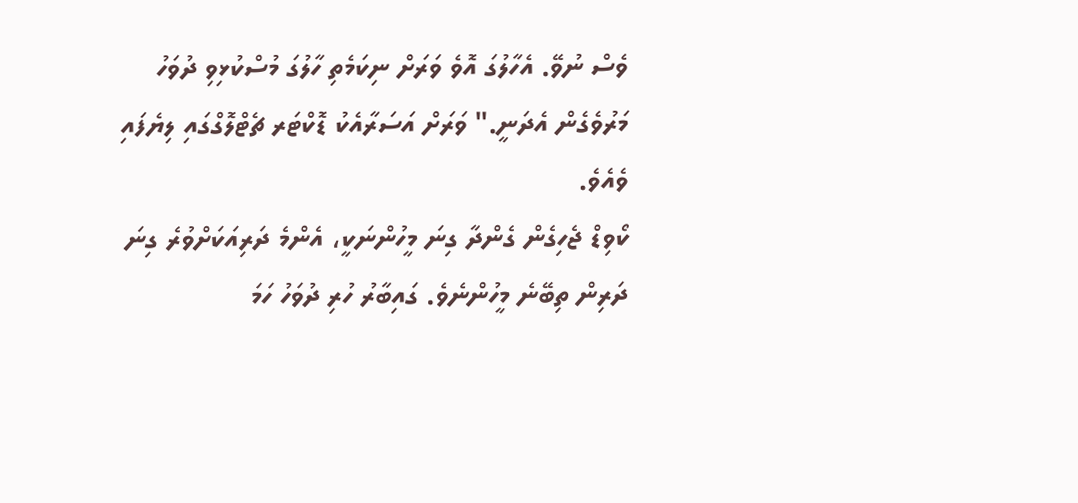ވެސް ނުވޭ. އެހާލުގަ އޮވެ ވަރަށް ނިކަމެތި ހާލުގަ މުސްކުޅިވި ދުވަހު މަރުވެގެން އެދަނީ." ވަރަށް އަސަރާއެކު ޑޮކްޓަރ ޗެޓްލޮގްގައި ލިޔެފައި ވެއެވެ.
ކޯވިޑް ޖެހިގެން ގެންދާ ގިނަ މީހުންނަކީ، އެންމެ ދަރިއަކަށްވުރެ ގިނަ ދަރިން ތިބޭނެ މީހުންނެވެ. ގައިބާރު ހުރި ދުވަހު ހަމަ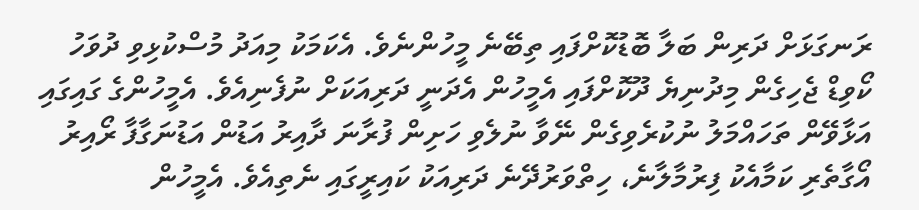ރަނގަޅަށް ދަރިން ބަލާ ބޮޑުކޮށްފައި ތިބޭނެ މީހުންނެވެ. އެކަމަކު މިއަދު މުސްކުޅިވި ދުވަހު ކޯވިޑް ޖެހިގެން މިދުނިޔެ ދޫކޮށްފައި އެމީހުން އެދަނީ ދަރިއަކަށް ނުފެނިއެވެ. އެމީހުންގެ ގައިގައި އަޅާވޭން ތަހައްމަލު ނުކުރެވިގެން ނޭވާ ނުލެވި ހަށިން ފުރާނަ ދާއިރު އަޑުން އަޑުނަގާފާ ރޯއިރު އޯގާތެރި ކަމާއެކު ފިރުމާލާނެ، ހިތްވަރުދޭނެ ދަރިއަކު ކައިރީގައި ނެތިއެވެ. އެމީހުން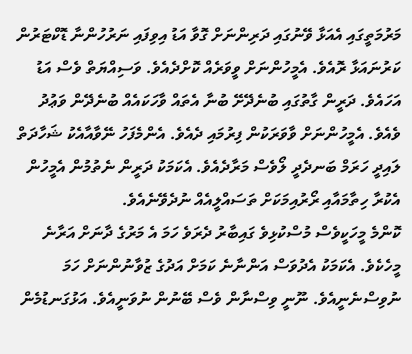މަރުމަތީގައި އެއަޅާ ވޭނުގައި ދަރިންނަށް ގޮވާ އަޑު އިވިފައި ނަރުހުންނާ ޑޮކްޓަރުން ކަރުނައަޅާ ރޮއެވެ. އެމީހުންނަށް ވީވަރެއް ކޮށްދެއެވެ. ވަސިއްޔަތް ވެސް އަޑު އަހައެވެ. ދަރީން ގާތުގައި ބުނެދޭށޭ ބުނާ އެތައް ވާހަކައެއް ބުނެދޭން ވަޢުދު ވެއެވެ. އެމީހުންނަށް ވާވަރަކުން ފިރުމައި ދެއެވެ. އެންމެފަހު ނޭވާއާއެކު ޝަހާދަތް ލައިދީ ހަރަމް ބަނދެދީ ލޯވެސް މަރާދެއެވެ. އެކަމަކު ދަރީން ނެތުމުން އެމީހުން އެކުރާ ހިތާމައާއި ރޯރުއިމަކަށް ތަސައްލީއެއް ނުދެވޭނެއެވެ.
ކޮންމެ މީހަކީވެސް މުސްކުޅިވެ ގައިބާރު ދެރަވެ ހަމަ އެ މަރުގެ ދާނަށް އަރާނެ މީހެކެވެ. އެކަމަކު އެދުވަސް އަންނާނެ ކަމަށް އަދުގެ ޒުވާނުންނަށް ހަމަ ނުވިސްނެނީއެވެ. ނޫނީ ވިސްނާން ވެސް ބޭނުން ނުވަނީއެވެ. އަޅުގަނޑުމެން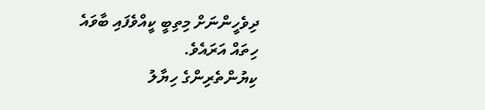ދިވެހީންނަށް މިތިބީ ކީއްވެފައި ބާވައެ ހިތައް އަރައެވެ.
ކިޔުންތެރިންގެ ހިޔާލު